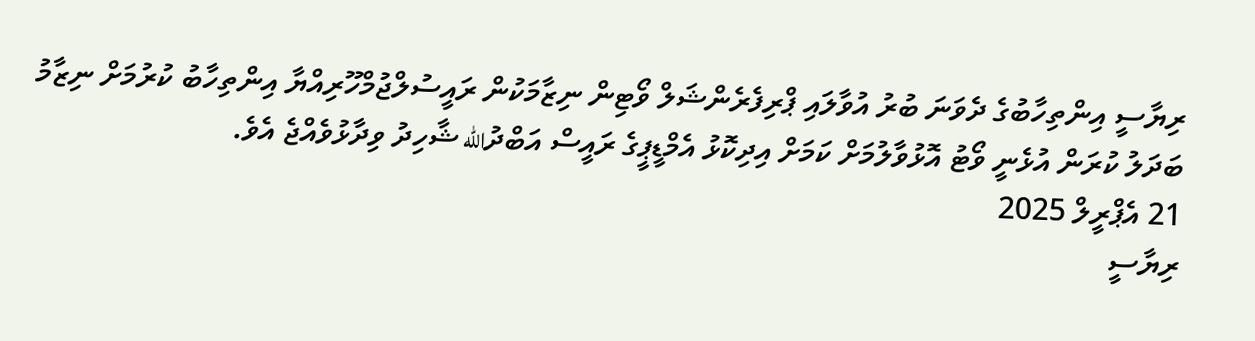ރިޔާސީ އިންތިހާބުގެ ދެވަނަ ބުރު އުވާލައި ޕްރިފެރެންޝަލް ވޯޓިން ނިޒާމަކުން ރައީސުލްޖުމްހޫރިއްޔާ އިންތިހާބު ކުރުމަށް ނިޒާމު ބަދަލު ކުރަން އުޅެނީ ވޯޓު އޮޅުވާލުމަށް ކަމަށް އިދިކޮޅު އެމްޑީޕީގެ ރައީސް އަބްދުالله ޝާހިދު ވިދާޅުވެއްޖެ އެވެ.
21 އެޕްރީލް 2025
ރިޔާސީ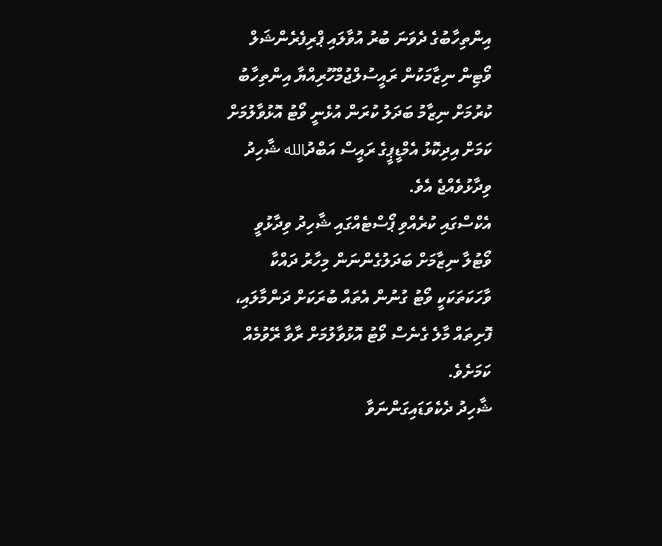އިންތިހާބުގެ ދެވަނަ ބުރު އުވާލައި ޕްރިފެރެންޝަލް ވޯޓިން ނިޒާމަކުން ރައީސުލްޖުމްހޫރިއްޔާ އިންތިހާބު ކުރުމަށް ނިޒާމު ބަދަލު ކުރަން އުޅެނީ ވޯޓު އޮޅުވާލުމަށް ކަމަށް އިދިކޮޅު އެމްޑީޕީގެ ރައީސް އަބްދުالله ޝާހިދު ވިދާޅުވެއްޖެ އެވެ.
އެކްސްގައި ކުރެއްވި ޕޯސްޓެއްގައި ޝާހިދު ވިދާޅުވީ ވޯޓުލާ ނިޒާމަށް ބަދަލުގެންނަން މިހާރު ދައްކާ ވާހަކަތަކަކީ ވޯޓު ގުނުން އެތައް ބުރަކަށް ދަންމާލައި، ފޮށިތައް މާލެ ގެނެސް ވޯޓު އޮޅުވާލުމަށް ރާވާ ރޭވުމެއް ކަމަށެވެ.
ޝާހިދު ދެކެވަޑައިގަންނަވާ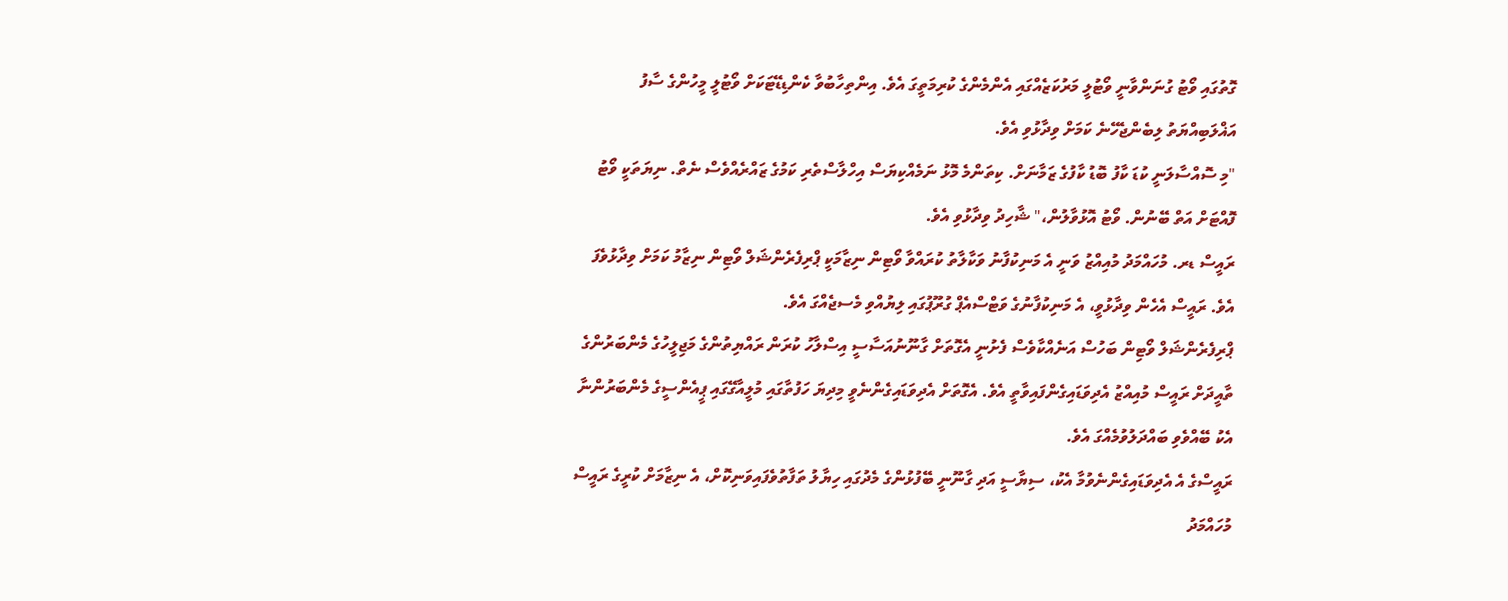ގޮތުގައި ވޯޓު ގުނަންވާނީ ވޯޓުލީ މަރުކަޒެއްގައި އެންމެންގެ ކުރިމަތީގަ އެވެ. އިންތިހާބުވާ ކެންޑިޑޭޓަކަށް ވޯޓުލީ މީހުންގެ ސާފު އަޣްލަބިއްޔަތު ލިބެންޖެހޭނެ ކަމަށް ވިދާޅުވި އެވެ.
"މި ސޮއްސާލަނީ ކުޑަ ކާފު ބޮޑު ކާފުގެ ޒަމާނަށް. ކިތަންމެ މޮޅު ނަމެއްކިޔަސް އިހްލާސްތެރި ކަމުގެ ޒައްރެއްވެސް ނެތް. ނިޔަތަކީ ވޯޓު ފޮއްޓަށް އަތް ބޭނުން. ވޯޓު އޮޅުވާލުން،" ޝާހިދު ވިދާޅުވި އެވެ.
ރައީސް ޑރ. މުހައްމަދު މުއިއްޒު ވަނީ އެ މަނިކުފާނު ވަކާލާތު ކުރައްވާ ވޯޓިން ނިޒާމަކީ ޕްރިފެރެންޝަލް ވޯޓިން ނިޒާމު ކަމަށް ވިދާޅުވެފަ އެވެ. ރައީސް އެހެން ވިދާޅުވީ، އެ މަނިކުފާނުގެ ވަޓްސްއެޕް ގުރޫޕުގައި ލިޔުއްވި މެސޖެއްގަ އެވެ.
ޕްރިފެރެންޝަލް ވޯޓިން ބަހުސް އަނެއްކާވެސް ފެށުނީ އެގޮތަށް ގާނޫނުއަސާސީ އިސްލާހު ކުރަން ރައްޔިތުންގެ މަޖިލީހުގެ މެންބަރުންގެ ތާއީދަށް ރައީސް މުއިއްޒު އެދިވަޑައިގެންފައިވާތީ އެވެ. އެގޮތަށް އެދިވަޑައިގެންނެވީ މިދިޔަ ހަފުތާގައި މުލީއާގޭގައި ޕީއެންސީގެ މެންބަރުންނާ އެކު ބޭއްވެވި ބައްދަލުވުމެއްގަ އެވެ.
ރައީސްގެ އެ އެދިވަޑައިގެންނެވުމާ އެކު، ސިޔާސީ އަދި ގާނޫނީ ބޭފުޅުންގެ މެދުގައި ހިޔާލު ތަފާތުވެފައިވަނިކޮށް، އެ ނިޒާމަށް ކުރީގެ ރައީސް މުހައްމަދު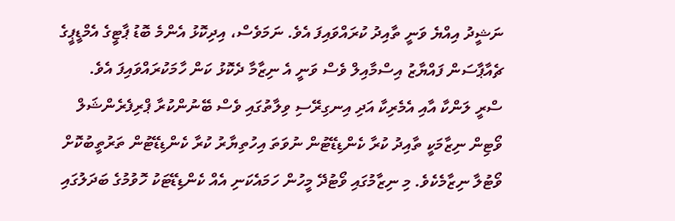ނަޝީދު އިއްޔެ ވަނީ ތާއިދު ކުރައްވައިފަ އެވެ. ނަމަވެސް، އިދިކޮޅު އެންމެ ބޮޑު ޕާޓީގެ އެމްޑީޕީގެ ޗެއާޕާސަން ފައްޔާޒު އިސްމާއިލް ވެސް ވަނީ އެ ނިޒާމާ ދެކޮޅު ކަން ހާމަކުރައްވައިފަ އެވެ.
ސްރީ ލަންކާ އާއި އެމެރިކާ އަދި އިނގިރޭސި ވިލާތުގައި ވެސް ބޭނުންކުރާ ޕްރިފެރެންޝަލް ވޯޓިން ނިޒާމަކީ ތާއިދު ކުރާ ކެންޑިޑޭޓުން ނުވަތަ އިހުތިޔާރު ކުރާ ކެންޑިޑޭޓުން ތަރުތީބުކޮށް ވޯޓުލާ ނިޒާމެކެވެ. މި ނިޒާމުގައި ވޯޓުދޭ މީހުން ހަމައެކަނި އެއް ކެންޑިޑޭޓަކު ހޮވުމުގެ ބަދަލުގައި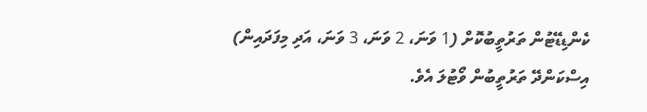ކެންޑިޑޭޓުން ތަރުތީބުކޮށް (1 ވަނަ، 2 ވަނަ، 3 ވަނަ، އަދި މިފަދައިން) އިސްކަންދޭ ތަރުތީބުން ވޯޓުލަ އެވެ.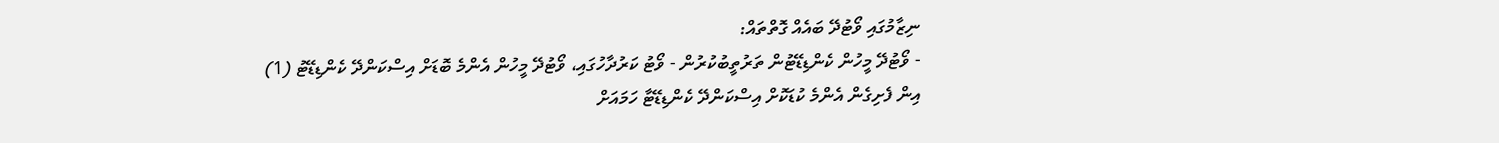ނިޒާމުގައި ވޯޓުދޭ ބައެއް ގޮތްތައް:
- ވޯޓުދޭ މީހުން ކެންޑިޑޭޓުން ތަރުތީބުކުރުން - ވޯޓު ކަރުދާހުގައި، ވޯޓުދޭ މީހުން އެންމެ ބޮޑަށް އިސްކަންދޭ ކެންޑިޑޭޓު (1) އިން ފެށިގެން އެންމެ ކުޑަކޮށް އިސްކަންދޭ ކެންޑިޑޭޓާ ހަމައަށް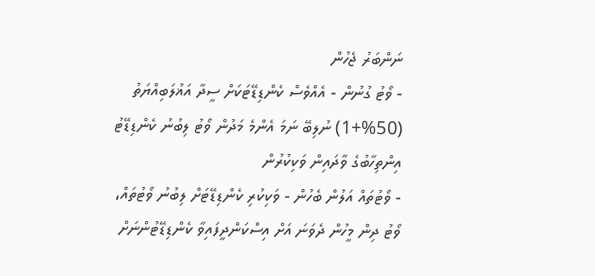ނަންބަރު ޖެހުން
- ވޯޓު ގުނުން - އެއްވެސް ކެންޑިޑޭޓަކަށް ސީދާ އަޣުލަބިއްޔަތު (50%+1) ނުލިބޭ ނަމަ އެންމެ މަދުން ވޯޓު ލިބުނު ކެންޑިޑޭޓު އިންތިހާބުގެ ވާދައިން ވަކިކުރުން
- ވޯޓުތައް އަލުން ބެހުން - ވަކިކުރި ކެންޑިޑޭޓަށް ލިބުނު ވޯޓުތައް، ވޯޓު ދިން މީހުން ދެވަނަ އަށް އިސްކަންދީފައިވާ ކެންޑިޑޭޓުންނަށް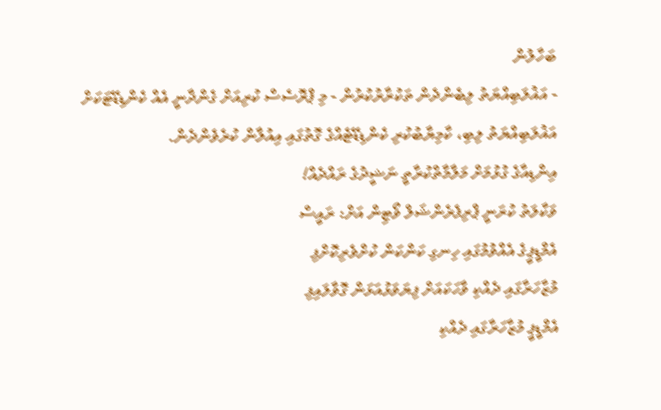ބަހާލުން
- އަޣުލަބިއްޔަތު ލިބެންދެން ތަކުރާރުކުރުން - މި ޕްރޮސެސް ކުރިއަށް ގެންދާނީ އެއް ކެންޑިޑޭޓަކަށް އަޣުލަބިއްޔަތު ލިބި، ކާމިޔާބުކުރި ކެންޑިޑޭޓެއްގެ ގޮތުގައި އިއުލާން ކުރެވެންދެން.
އިންޑިއާގެ ގުޅުމަށް މަލާމާތްކުރާތީ ނަޝީދުގެ ރައްދެއް!
ވަކާލަތު ކުރަނީ ޕްރިފެރެންޝަލް ވޯޓިން އަށް: ރައީސް
އެމްޑީޕީގެ އެއްވުމުގައި ހިނގި ކަންކަން ކުށްވެރިކޮށްފި
މުޒާހަރާގައި ދެއްކި ވާހަކައަށް ފިޔަވަޅުއަޅަން ގޮވާލައިފި
އެމްޑީޕީ މުޒާހަރާގައި ދެއްކި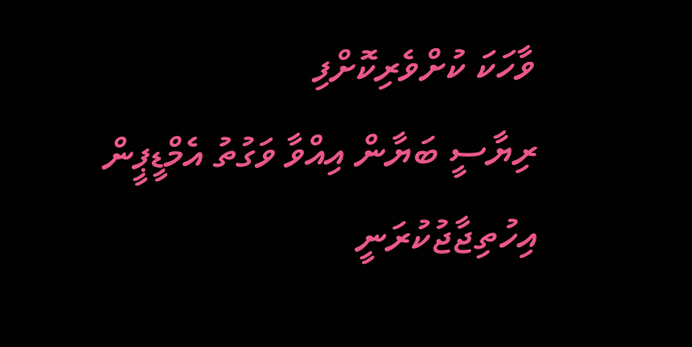ވާހަކަ ކުށްވެރިކޮށްފި
ރިޔާސީ ބަޔާން އިއްވާ ވަގުތު އެމްޑީޕީން އިހުތިޖާޖުކުރަނީ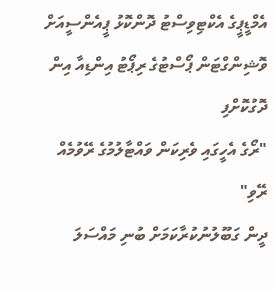އެމްޑީޕީގެ އެކްޓިވިސްޓު ދޮންކޮޅު ޕީއެންސީއަށް
ވޮޝިންގްޓަން ޕޯސްޓުގެ ރިޕޯޓު އިންޑިއާ އިން ދޮގުކޮށްފި
"ރޯގެ އެހީގައި ވެރިކަން ވައްޓާލުމުގެ ރޭވުމެއް ރޭވި"
ދީން ގަބޫލުނުކުރާކަމަށް ބުނި މައްސަލަ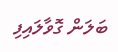ބަލަން ގޮވާލައިފި